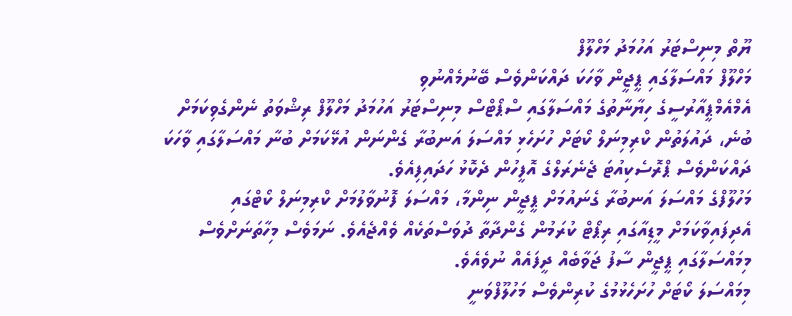ޔޫތް މިނިސްޓަރު އަހުމަދު މަހްލޫފް
މަހްލޫފް މައްސަލާގައި ޕީޖީން ވާހަކަ ދައްކަންވެސް ބޭނުމެއްނުވި
އެމްއެމްޕީއާރުސީގެ ހިޔާނާތުގެ މައްސަލާގައި ސްޕޯޓްސް މިނިސްޓަރު އަހުމަދު މަހްލޫފް ރިޝްވަތު ނެންގެވިކަމަށް ބުނެ، ދައުލަތުން ކްރިމިނަލް ކޯޓަށް ހުށަހެޅި މައްސަލަ އަނބުރާ ގެންނަން އުޅޭކަމަށް ބުނާ މައްސަލާގައި ވާހަކަ ދައްކަންވެސް ޕްރޮސެކިއުޓަ ޖެނެރަލްގެ އޮފީހުން ދެކޮޅު ހަދައިފިއެވެ.
މަހުލޫފްގެ މައްސަލަ އަނބުރާ ގެނައުމަށް ޕީޖީން ނިންމާ، މައްސަލަ ފޮނުވާލުމަށް ކްރިމިނަލް ކޯޓްގައި އެދިފައިވާކަމަށް މީޑިއާގައި ރިޕޯޓް ކުރަމުން ގެންދާތާ ދުވަސްތަކެއް ވެއްޖެއެވެ. ނަމަވެސް މިހާތަނަށްވެސް މިމައްސަލާގައި ޕީޖީން ސާފު ޖަވާބެއް ދީފައެއް ނުވެއެވެ.
މިމައްސަލަ ކޯޓަށް ހުށަހެޅުމުގެ ކުރިންވެސް މަހުލޫފްވަނީ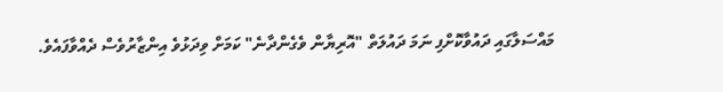މައްސަލާގައި ދައުވާކޮށްފި ނަމަ ދައުލަތް "އޮރިޔާން ވެގެންދާނެ" ކަމަށް ވިދަޅުވެ އިންޒާރުވެސް ދެއްވާފައެވެ.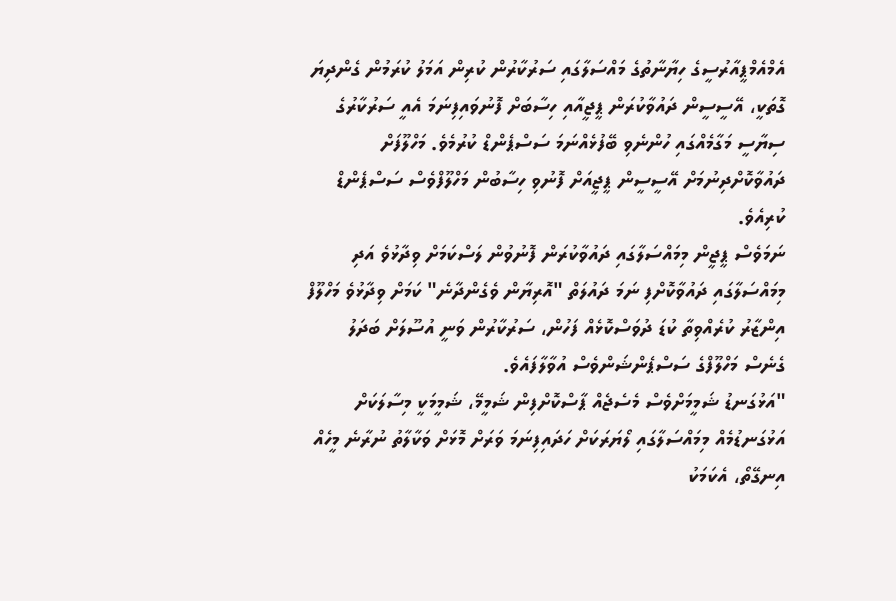އެމްއެމްޕީއާރުސީގެ ހިޔާނާތުގެ މައްސަލާގައި ސަރުކާރުން ކުރިން އަމަލު ކުރަމުން ގެންދިޔަ ގޮތަކީ، އޭސީސީން ދައުވާކުރަން ޕީޖީއާއި ހިސާބަށް ފޮނުވައިފިނަމަ އެއީ ސަރުކާރުގެ ސިޔާސީ މަގާމެއްގައި ހުންނެވި ބޭފުޅެއްނަމަ ސަސްޕެންޑް ކުރުމެވެ. މަހްލޫފަށް ދައުވާކޮށްދިނުމަށް އޭސީސީން ޕީޖީއަށް ފޮނުވި ހިސާބުން މަހްލޫފްވެސް ސަސްޕެންޑް ކުރިއެވެ.
ނަމަވެސް ޕީޖީން މިމައްސަލާގައި ދައުވާކުރަން ފޮނުވުން ލަސްކަމަށް ވިދާޅުވެ އަދި މިމައްސަލާގައި ދައުވާކޮށްފި ނަމަ ދައުލަތް "އޮރިޔާން ވެގެންދާނެ" ކަމަށް ވިދާޅުވެ މަހްލޫފް އިންޒާރު ކުރެއްވިތާ ކުޑަ ދުވަސްކޮޅެއް ފަހުން، ސަރުކާރުން ވަނީ އުސޫލަށް ބަދަލު ގެނެސް މަހްލޫފްގެ ސަސްޕެންޝަންވެސް އުވާލާފައެވެ.
"އަޅުގަނޑު ޝަމީމަށްވެސް މެސެޖެއް ޕާސްކޮށްފިން ޝަމީމޭ، ޝަމީމަކީ މިސާލަކަށް އަޅުގަނޑުމެއް މިމައްސަލާގައި ލޯޔަރަކަށް ހަދައިފިނަމަ ވަރަށް މޮޅަށް ވަކާލާތު ނުރާނެ މީހެއް އިނގޭތޯ، އެކަމަކު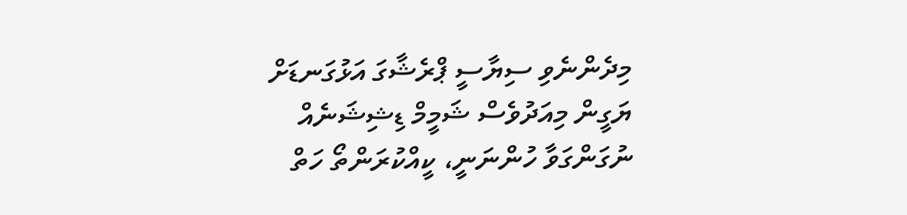މިދެންނެވި ސިޔާސީ ޕްރެޝާގަ އަޅުގަނޑަށް ޔަގީން މިއަދުވެސް ޝަމީމް ޑިޝިޝަނެއް ނުގަންގަވާ ހުންނަނީ، ކީއްކުރަންތޯ ހަތް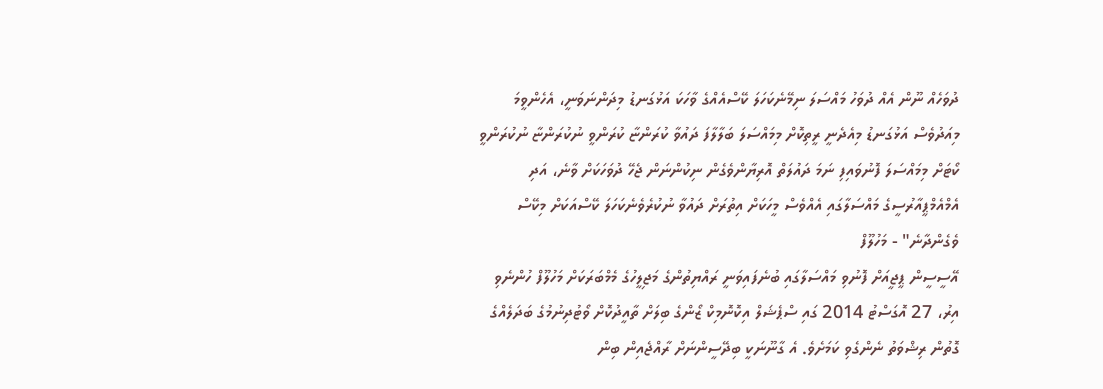ދުވަހެއް ނޫން އެއް ދުވަހު މައްސަލަ ނިމޭނެކަހަލަ ކޭސްއެއްގެ ވާހަކަ އަޅުގަނޑު މިދަންނަވަނީ، އެހެންވީމަ މިއަދުވެސް އަޅުގަނޑު މިއެދެނީ ރީތިކޮށް މިމައްސަލަ ބަލާލާފަ ދައުވާ ކުރަންޏާ ކުރަންވީ ނުކުރަންޏާ ނުކުރަންވީ ކޯޓަށް މިމައްސަލަ ފޮނުވައިފި ނަމަ ދައުލަތް އޮރިޔާންވެގެން ނިކުންނަން ޖެހޭ ދުވަހަކަށް ވާނެ، އަދި އެމްއެމްޕީއާރުސީގެ މައްސަލާގައި އެއްވެސް މީހަކަށް އިތުރަށް ދައުވާ ނުކުރެވެނެކަހަލަ ކޭސްއަކަށް މިކޭސް ވެގެންދާނެ" - މަހުލޫފް
އޭސީސީން ޕީޖީއަށް ފޮނުވި މައްސަލާގައި ބުނެފައިވަނީ ރައްޔިތުންގެ މަޖިލީހުގެ މެމްބަރަކަށް މަހުލޫފް ހުންނެވި އިރު، 27 އޮގަސްޓު 2014 ގައި ސްޕެޝަލް އިކޮނޮމިކް ޒޯންގެ ބިލަށް ތާއީދުކޮށް ވޯޓުދިނުމުގެ ބަދަލެއްގެ ގޮތުން ރިޝްވަތު ނެންގެވި ކަމަށެވެ. އެ ގާނޫނަކީ ބިދޭސީންނަށް ރާއްޖެއިން ބިން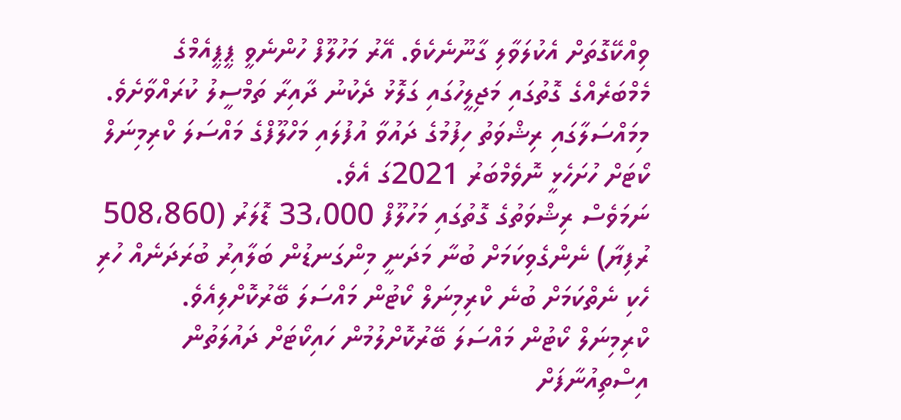ވިއްކޭގޮތަށް އެކުލަވާލި ގާނޫނެކެވެ. އޭރު މަހުލޫފް ހުންނެވީ ޕީޕީއެމްގެ މެމްބަރެއްގެ ގޮތުގައި މަޖިލީހުގައި ގަލޮޅު ދެކުނު ދާއިރާ ތަމްސީލު ކުރައްވާށެވެ.
މިމައްސަލާގައި ރިޝްވަތު ހިފުމުގެ ދައުވާ އުފުލައި މަހްލޫފްގެ މައްސަލަ ކްރިމިނަލް ކޯޓަށް ހުށަހެޅީ ނޮވެމްބަރު 2021ގަ އެވެ.
ނަމަވެސް ރިޝްވަތުގެ ގޮތުގައި މަހުލޫފް 33،000 ޑޮލަރު (508،860 ރުފިޔާ) ނެންގެވިކަމަށް ބުނާ މަދަނީ މިންގަނޑުން ބަލާއިރު ބުރަދަނެއް ހުރި ހެކި ނެތްކަމަށް ބުނެ ކްރިމިނަލް ކޯޓުން މައްސަލަ ބޭރުކޮށްލިއެވެ.
ކްރިމިނަލް ކޯޓުން މައްސަލަ ބޭރުކޮށްލުމުން ހައިކޯޓަށް ދައުލަތުން އިސްތިއުނާފަށް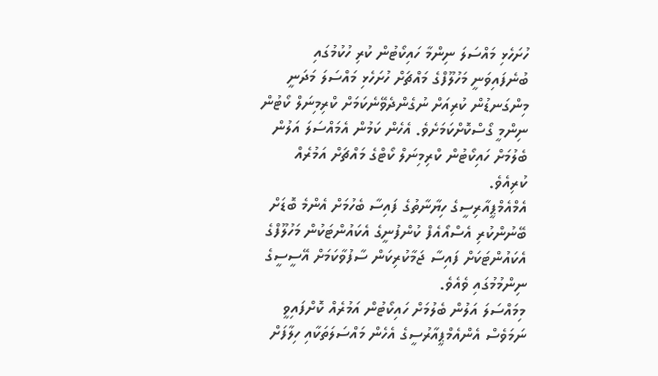ހުށަހެޅި މައްސަލަ ނިންމާ ހައިކޯޓުން ކުރި ހުކުމުގައި ބުނެފައިވަނީ މަހުލޫފްގެ މައްޗަށް ހުށަހެޅި މައްސަލަ މަދަނީ މިންގަނޑުން ކުރިއަށް ނުގެންދެވޭނެކަމަށް ކްރިމިނަލް ކޯޓުން ނިންމީ ގޯސްކޮށްކަމަށެވެ. އެހެން ކަމުން އެމައްސަލަ އަލުން ބެލުމަށް ހައިކޯޓުން ކްރިމިނަލް ކޯޓްގެ މައްޗަށް އަމުރެއް ކުރިއެވެ.
އެމްއެމްޕީއާރިސީގެ ހިޔާނާތުގެ ފައިސާ ބެހުމަށް އެންމެ ބޮޑަށް ބޭނުންކުރި އެސްއޯއެފް ކުންފުނީގެ އެކައުންޓަކުން މަހުލޫފްގެ އެކައުންޓަކަށް ފައިސާ ޖަމާކުރިކަން ސާފުވާކަމަށް އޭސީސީގެ ނިންމުމުގައި ވެއެވެ.
މިމައްސަލަ އަލުން ބެލުމަށް ހައިކޯޓުން އަމުރެއް ކޮށްފައިވީ ނަމަވެސް އެންއެމްޕީއާރުސީގެ އެހެން މައްސަލަތަކާއި ހިލާފަށް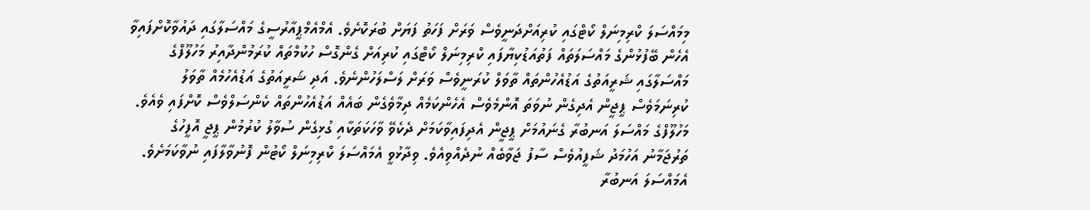މިމައްސަލަ ކްރިމިނަލް ކޯޓްގައި ކުރިއަށްދަނީވެސް ވަރަށް ފަހަތު ފަޔަށް ބުރަކޮށެވެ. އެމްއެމްޕީއާރުސީގެ މައްސަލާގައި ދައުވާކޮށްފައިވާ އެހެން ބޭފުޅުންގެ މައްސަލަތައް ފަތުއަޑުކިޔާފައި ކްރިމިނަލް ކޯޓްގައި ކުރިއަށް ގެންގޮސް ހުކުމްތައް ކުރަމުންދާއިރު މަހުލޫފްގެ މައްސަލާގައި ޝަރީއަތުގެ އަޑުއެހުންތައް ތާވަލް ކުރަނީވެސް ވަރަށް ލަސްލަހުންނެވެ. އަދި ޝަރީއަތުގެ އަޑުއެހުމެއް ތާވަލު ކުރިނަމަވެސް ޕީޖީން އެދިގެން ނުވަތަ އޮންމެވެސް އެހެންކަމެއް ދިމާވެގެން ބައެއް އަޑުއެހުންތައް ކެންސަލްވެސް ކޮށްފައި ވެއެވެ.
މަހުލޫފްގެ މައްސަލަ އަނބުރާ ގެނައުމަށް ޕީޖީން އެދިފައިވާކަމަށް ދެކެވޭ ވާހަކަތަކާއި ގުޅިގެން ސުވާލު ކުރުމުން ޕީޖީ އޮފީހުގެ ތަރުޖަމާނު އަހުމަދު ޝަފީއުވެސް ސާފު ޖަވާބެއް ނުދެއްވިއެވެ. ވިދާޅުވީ އެމައްސަލަ ކްރިމިނަލް ކޯޓުން ފޮނުވާލާފައި ނުވާކަމަށެވެ.
އެމައްސަލަ އަނބުރާ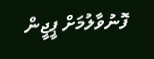ފޮނުވާލުމަށް ޕީޖީން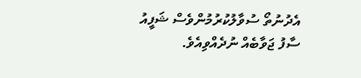އެދުނުތޯ ސުވާލުކުރުމުންވެސް ޝަފީއު ސާފު ޖަވާބެއް ނުދެއްވިއެވެ.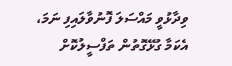ވިދާޅުވީ މައްސަލަ ފޮނުވާލައިފި ނަމަ، އެކަމާ ގުޅޭގޮތުން ތަފްސީލުކޮށް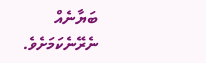ބަޔާނެއް ނެރޭނެކަމަށެވެ.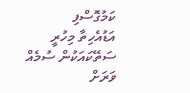ކަމުގޮސްފި
އަޑުއެހިތާ މިހުރީ
ސަތޭކައަކުން ސުމެއް
ވަރަށް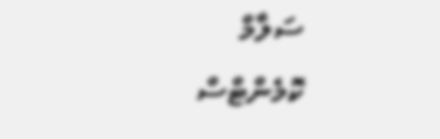ސަލާމް
ކޮމެންޓްސް